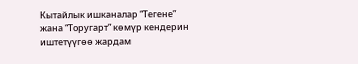Кытайлык ишканалар “Тегене” жана “Торугарт” көмүр кендерин иштетүүгөө жардам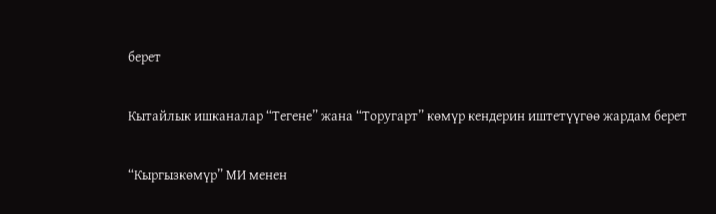берет

Кытайлык ишканалар “Тегене” жана “Торугарт” көмүр кендерин иштетүүгөө жардам берет

“Кыргызкөмүр” МИ менен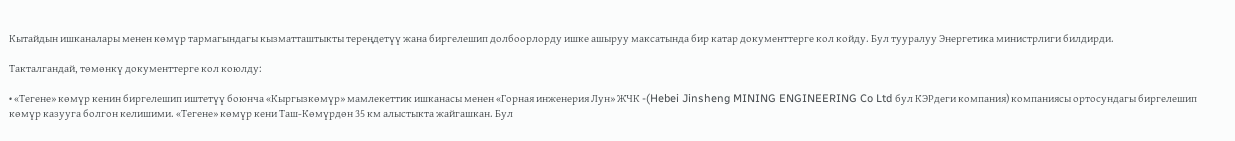Кытайдын ишканалары менен көмүр тармагындагы кызматташтыкты тереңдетүү жана биргелешип долбоорлорду ишке ашыруу максатында бир катар документтерге кол койду. Бул тууралуу Энергетика министрлиги билдирди.

Такталгандай, төмөнкү документтерге кол коюлду:

• «Тегене» көмүр кенин биргелешип иштетүү боюнча «Кыргызкөмүр» мамлекеттик ишканасы менен «Горная инженерия Лун» ЖЧК -(Hebei Jinsheng MINING ENGINEERING Co Ltd бул КЭРдеги компания) компаниясы ортосундагы биргелешип көмүр казууга болгон келишими. «Тегене» көмүр кени Таш-Көмүрдөн 35 км алыстыкта жайгашкан. Бул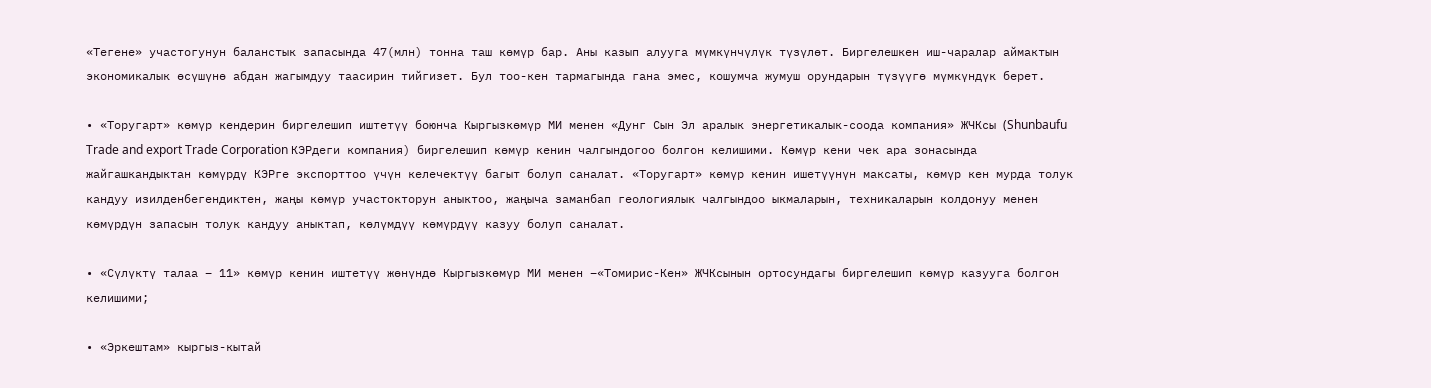«Тегене» участогунун баланстык запасында 47(млн) тонна таш көмүр бар. Аны казып алууга мүмкүнчүлүк түзүлөт. Биргелешкен иш-чаралар аймактын экономикалык өсүшүнө абдан жагымдуу таасирин тийгизет. Бул тоо-кен тармагында гана эмес, кошумча жумуш орундарын түзүүгө мүмкүндүк берет.

• «Торугарт» көмүр кендерин биргелешип иштетүү боюнча Кыргызкөмүр МИ менен «Дунг Сын Эл аралык энергетикалык-соода компания» ЖЧКсы (Shunbaufu Trade and export Trade Corporation КЭРдеги компания) биргелешип көмүр кенин чалгындогоо болгон келишими. Көмүр кени чек ара зонасында жайгашкандыктан көмүрдү КЭРге экспорттоо үчүн келечектүү багыт болуп саналат. «Торугарт» көмүр кенин ишетүүнүн максаты, көмүр кен мурда толук кандуу изилденбегендиктен, жаңы көмүр участокторун аныктоо, жаңыча заманбап геологиялык чалгындоо ыкмаларын, техникаларын колдонуу менен көмүрдүн запасын толук кандуу аныктап, көлүмдүү көмүрдүү казуу болуп саналат.

• «Сүлүктү талаа – 11» көмүр кенин иштетүү жөнүндө Кыргызкөмүр МИ менен –«Томирис-Кен» ЖЧКсынын ортосундагы биргелешип көмүр казууга болгон келишими;

• «Эркештам» кыргыз-кытай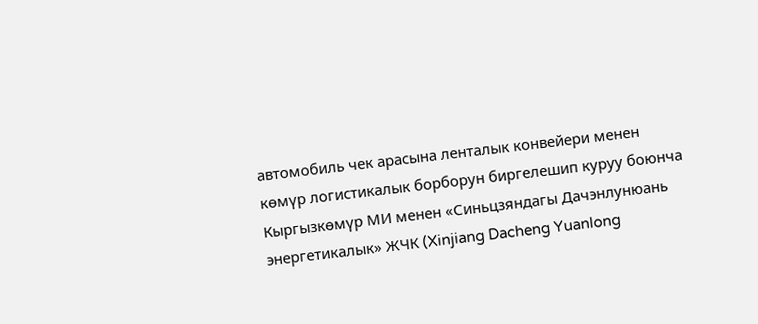автомобиль чек арасына ленталык конвейери менен көмүр логистикалык борборун биргелешип куруу боюнча Кыргызкөмүр МИ менен «Синьцзяндагы Дачэнлунюань энергетикалык» ЖЧК (Xinjiang Dacheng Yuanlong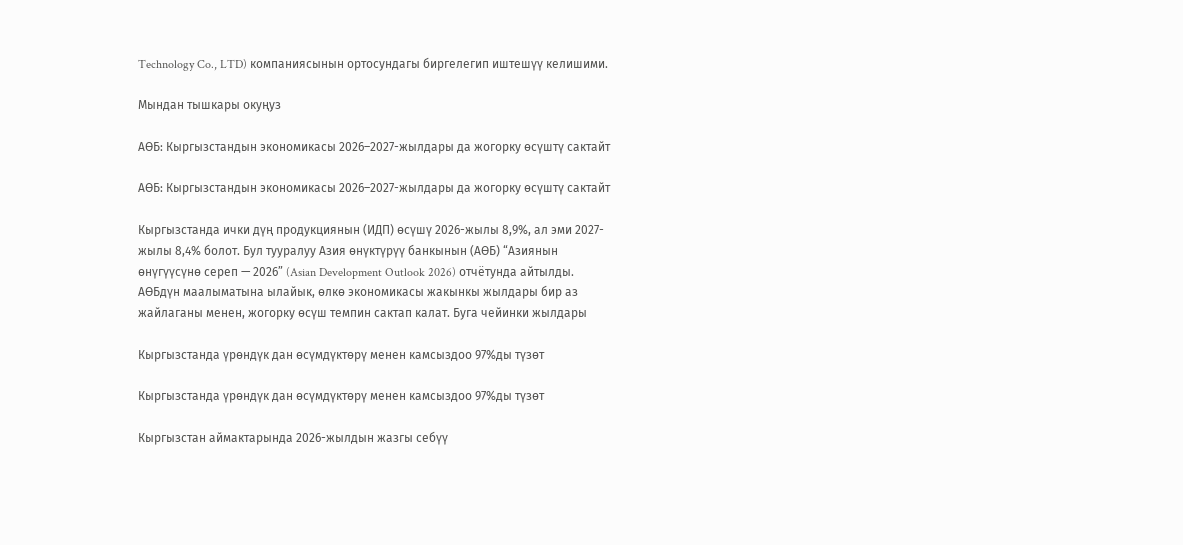Technology Co., LTD) компаниясынын ортосундагы биргелегип иштешүү келишими.

Мындан тышкары окуңуз

АӨБ: Кыргызстандын экономикасы 2026–2027-жылдары да жогорку өсүштү сактайт

АӨБ: Кыргызстандын экономикасы 2026–2027-жылдары да жогорку өсүштү сактайт

Кыргызстанда ички дүң продукциянын (ИДП) өсүшү 2026-жылы 8,9%, ал эми 2027-жылы 8,4% болот. Бул тууралуу Азия өнүктүрүү банкынын (АӨБ) “Азиянын өнүгүүсүнө сереп — 2026” (Asian Development Outlook 2026) отчётунда айтылды. АӨБдүн маалыматына ылайык, өлкө экономикасы жакынкы жылдары бир аз жайлаганы менен, жогорку өсүш темпин сактап калат. Буга чейинки жылдары

Кыргызстанда үрөндүк дан өсүмдүктөрү менен камсыздоо 97%ды түзөт

Кыргызстанда үрөндүк дан өсүмдүктөрү менен камсыздоо 97%ды түзөт

Кыргызстан аймактарында 2026-жылдын жазгы себүү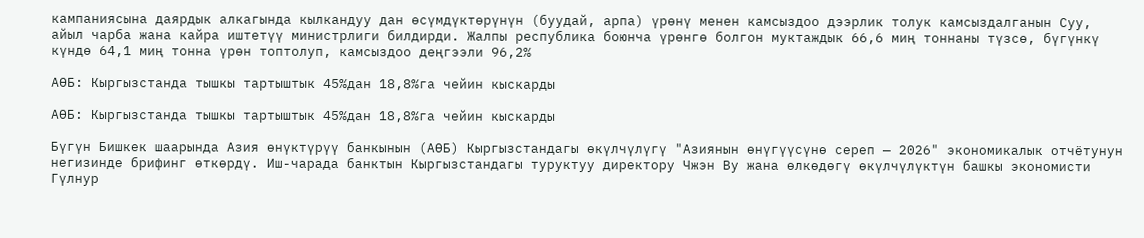кампаниясына даярдык алкагында кылкандуу дан өсүмдүктөрүнүн (буудай, арпа) үрөнү менен камсыздоо дээрлик толук камсыздалганын Суу, айыл чарба жана кайра иштетүү министрлиги билдирди. Жалпы республика боюнча үрөнгө болгон муктаждык 66,6 миң тоннаны түзсө, бүгүнкү күндө 64,1 миң тонна үрөн топтолуп, камсыздоо деңгээли 96,2%

АӨБ: Кыргызстанда тышкы тартыштык 45%дан 18,8%га чейин кыскарды

АӨБ: Кыргызстанда тышкы тартыштык 45%дан 18,8%га чейин кыскарды

Бүгүн Бишкек шаарында Азия өнүктүрүү банкынын (АӨБ) Кыргызстандагы өкүлчүлүгү "Азиянын өнүгүүсүнө сереп — 2026" экономикалык отчётунун негизинде брифинг өткөрдү. Иш-чарада банктын Кыргызстандагы туруктуу директору Чжэн Ву жана өлкөдөгү өкүлчүлүктүн башкы экономисти Гүлнур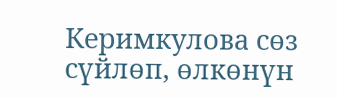Керимкулова сөз сүйлөп, өлкөнүн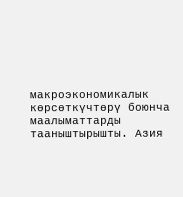макроэкономикалык көрсөткүчтөрү боюнча маалыматтарды тааныштырышты. Азия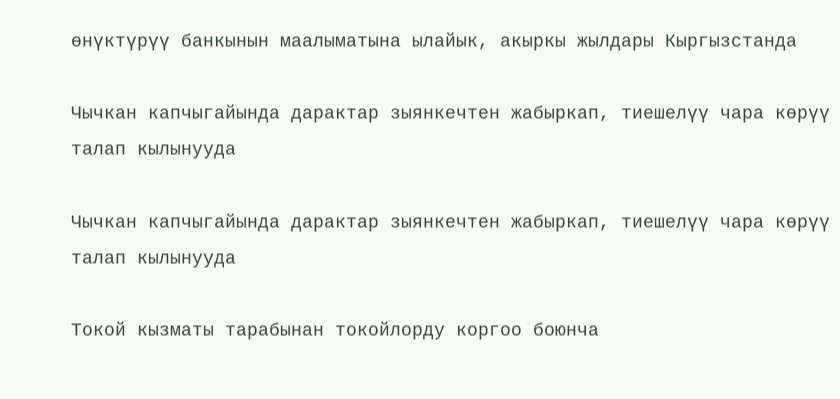өнүктүрүү банкынын маалыматына ылайык, акыркы жылдары Кыргызстанда

Чычкан капчыгайында дарактар зыянкечтен жабыркап, тиешелүү чара көрүү талап кылынууда

Чычкан капчыгайында дарактар зыянкечтен жабыркап, тиешелүү чара көрүү талап кылынууда

Токой кызматы тарабынан токойлорду коргоо боюнча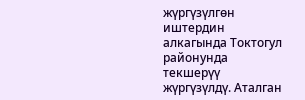жүргүзүлгөн иштердин алкагында Токтогул районунда текшерүү жүргүзүлдү. Аталган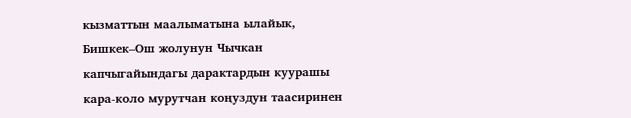кызматтын маалыматына ылайык, Бишкек–Ош жолунун Чычкан капчыгайындагы дарактардын куурашы кара-коло мурутчан коңуздун таасиринен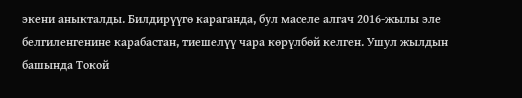экени аныкталды. Билдирүүгө караганда, бул маселе алгач 2016-жылы эле белгиленгенине карабастан, тиешелүү чара көрүлбөй келген. Ушул жылдын башында Токой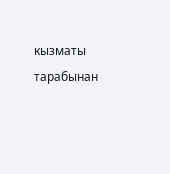кызматы тарабынан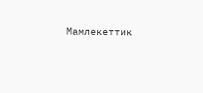Мамлекеттик